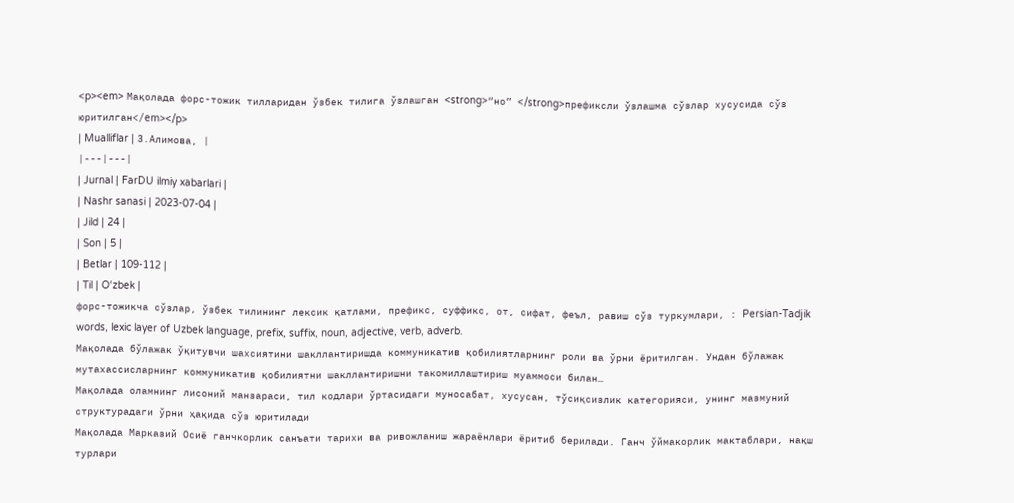<p><em> Мақолада форс-тожик тилларидан ўзбек тилига ўзлашган <strong>“но” </strong>префиксли ўзлашма сўзлар хусусида сўз юритилган</em></p>
| Mualliflar | З.Алимова, |
|---|---|
| Jurnal | FarDU ilmiy xabarlari |
| Nashr sanasi | 2023-07-04 |
| Jild | 24 |
| Son | 5 |
| Betlar | 109-112 |
| Til | O‘zbek |
форс-тожикча сўзлар, ўзбек тилининг лексик қатлами, префикс, суффикс, от, сифат, феъл, равиш сўз туркумлари, : Persian-Tadjik words, lexic layer of Uzbek language, prefix, suffix, noun, adjective, verb, adverb.
Мақолада бўлажак ўқитувчи шахсиятини шакллантиришда коммуникатив қобилиятларнинг роли ва ўрни ёритилган. Ундан бўлажак мутахассисларнинг коммуникатив қобилиятни шакллантиришни такомиллаштириш муаммоси билан…
Мақолада оламнинг лисоний манзараси, тил кодлари ўртасидаги муносабат, хусусан, тўсиқсизлик категорияси, унинг мазмуний структурадаги ўрни ҳақида сўз юритилади
Мақолада Марказий Осиё ганчкорлик санъати тарихи ва ривожланиш жараёнлари ёритиб берилади. Ганч ўймакорлик мактаблари, нақш турлари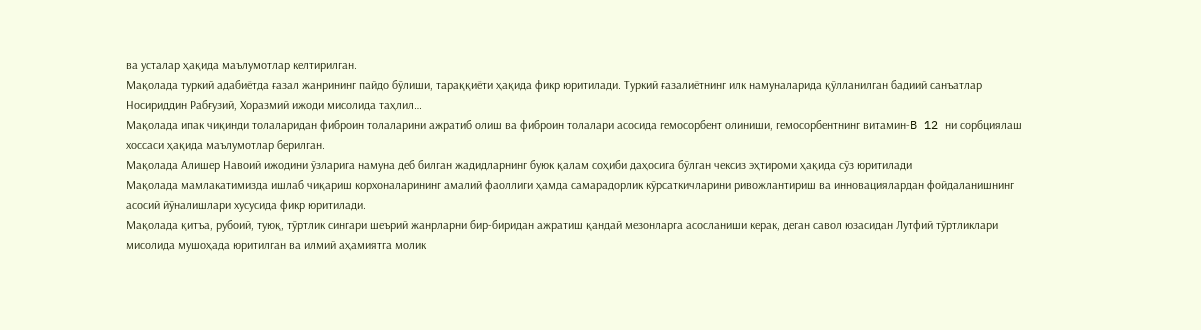ва усталар ҳақида маълумотлар келтирилган.
Мақолада туркий адабиётда ғазал жанрининг пайдо бўлиши, тараққиёти ҳақида фикр юритилади. Туркий ғазалиётнинг илк намуналарида қўлланилган бадиий санъатлар Носириддин Рабғузий, Хоразмий ижоди мисолида таҳлил…
Мақолада ипак чиқинди толаларидан фиброин толаларини ажратиб олиш ва фиброин толалари асосида гемосорбент олиниши, гемосорбентнинг витамин-B 12 ни сорбциялаш хоссаси ҳақида маълумотлар берилган.
Мақолада Алишер Навоий ижодини ўзларига намуна деб билган жадидларнинг буюк қалам соҳиби даҳосига бўлган чексиз эҳтироми ҳақида сўз юритилади
Мақолада мамлакатимизда ишлаб чиқариш корхоналарининг амалий фаоллиги ҳамда самарадорлик кўрсаткичларини ривожлантириш ва инновациялардан фойдаланишнинг асосий йўналишлари хусусида фикр юритилади.
Мақолада қитъа, рубоий, туюқ, тўртлик сингари шеърий жанрларни бир-биридан ажратиш қандай мезонларга асосланиши керак, деган савол юзасидан Лутфий тўртликлари мисолида мушоҳада юритилган ва илмий аҳамиятга молик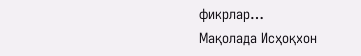фикрлар…
Мақолада Исҳоқхон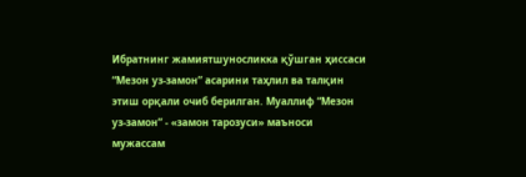Ибратнинг жамиятшуносликка қўшган ҳиссаси “Мезон уз-замон” асарини таҳлил ва талқин этиш орқали очиб берилган. Муаллиф “Мезон уз-замон” - «замон тарозуси» маъноси мужассам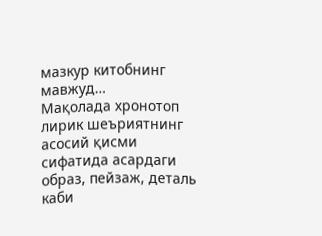мазкур китобнинг мавжуд…
Мақолада хронотоп лирик шеъриятнинг асосий қисми сифатида асардаги образ, пейзаж, деталь каби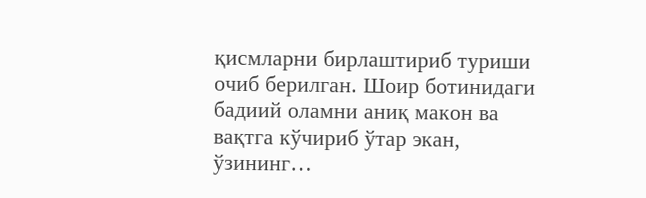қисмларни бирлаштириб туриши очиб берилган. Шоир ботинидаги бадиий оламни аниқ макон ва вақтга кўчириб ўтар экан, ўзининг…